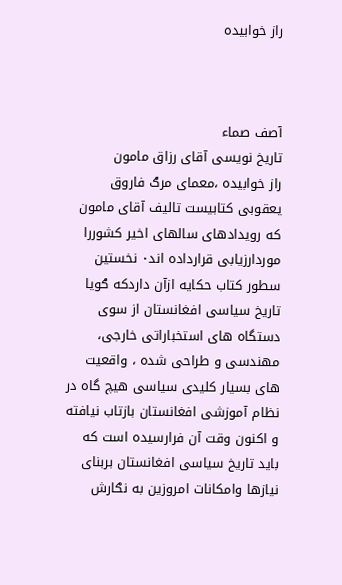راز خوابیده



آصف صماء
تاریخ نویسی آقای رزاق مامون
راز خوابیده ،معمای مرګ فاروق یعقوبی کتابیست تالیف آقای مامون که رویدادهای سالهای اخیر کشوررا موردارزیابی قرارداده اند۰ نخستین سطور کتاب حکایه ازآن داردکه ګویا تاریخ سیاسی افغانستان از سوی دستگاه های استخباراتی خارجی، مهندسی و طراحی شده ، واقعیت های بسیار کلیدی سیاسی هیچ گاه در نظام آموزشی افغانستان بازتاب نیافته و اکنون وقت آن فرارسیده است که باید تاریخ سیاسی افغانستان بربنای نیازها وامکانات امروزین به نګارش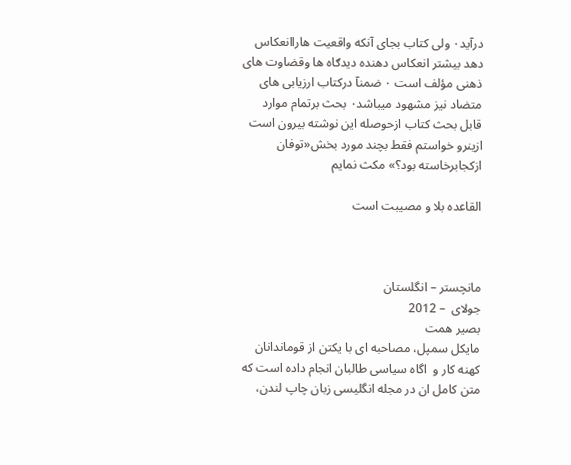درآید۰ ولی کتاب بجای آنکه واقعیت هاراانعکاس دهد بیشتر انعکاس دهنده دیدګاه ها وقضاوت های ذهنی مؤلف است ۰ ضمنآ درکتاب ارزیابی های متضاد نیز مشهود میباشد۰ بحث برتمام موارد قابل بحث کتاب ازحوصله این نوشته بیرون است ازینرو خواستم فقط بچند مورد بخش«توفان ازکجابرخاسته بود؟» مکث نمایم

القاعده بلا و مصیبت است



مانچستر – انگلستان
جولای  – 2012
بصیر همت
مایکل سمپل، مصاحبه ای با یکتن از قوماندانان کهنه کار و  اگاه سیاسی طالبان انجام داده است که متن کامل ان در مجله انگلیسی زبان چاپ لندن،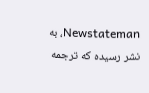Newstateman، به نشر رسیده که ترجمه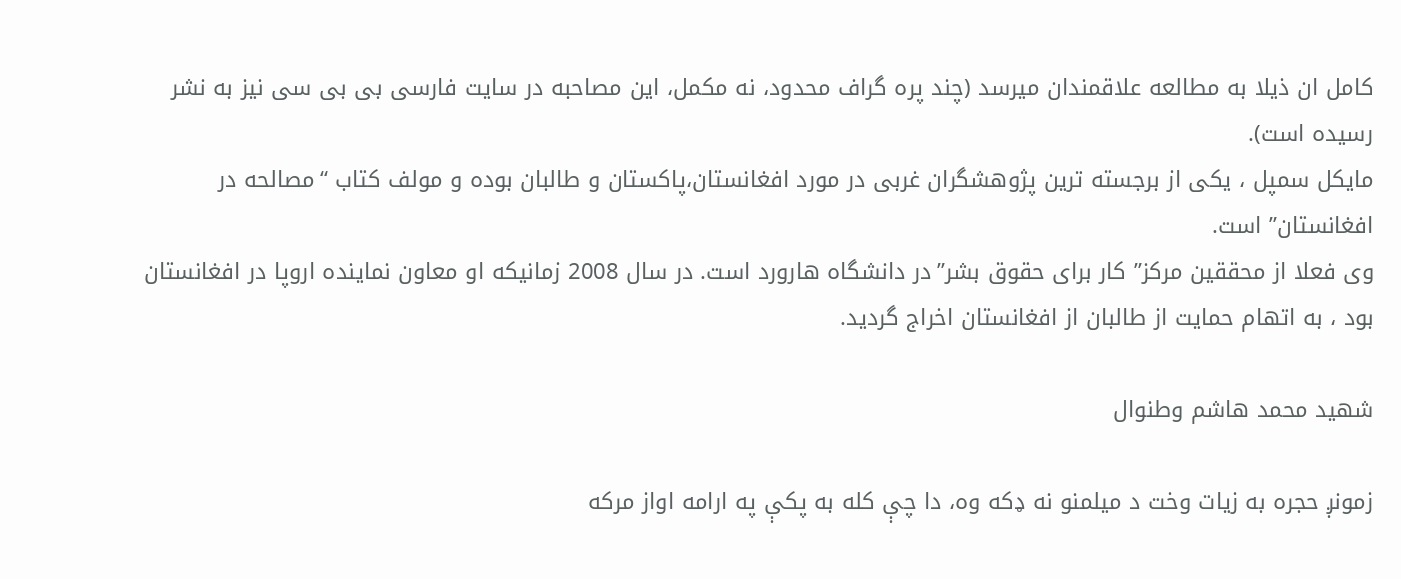کامل ان ذیلا به مطالعه علاقمندان میرسد (چند پره گراف محدود، نه مکمل، این مصاحبه در سایت فارسی بی بی سی نیز به نشر رسیده است).
مایکل سمپل ، یکی از برجسته ترین پژوهشگران غربی در مورد افغانستان،پاکستان و طالبان بوده و مولف کتاب “مصالحه در افغانستان” است.
وی فعلا از محققین مرکز” کار برای حقوق بشر”در دانشگاه هارورد است. در سال 2008 زمانیکه او معاون نماینده اروپا در افغانستان بود ، به اتهام حمایت از طالبان از افغانستان اخراج گردید.

شهید محمد هاشم وطنوال

زمونږ حجره به زیات وخت د ميلمنو نه ډکه وه، دا چې کله به پکې په ارامه اواز مرکه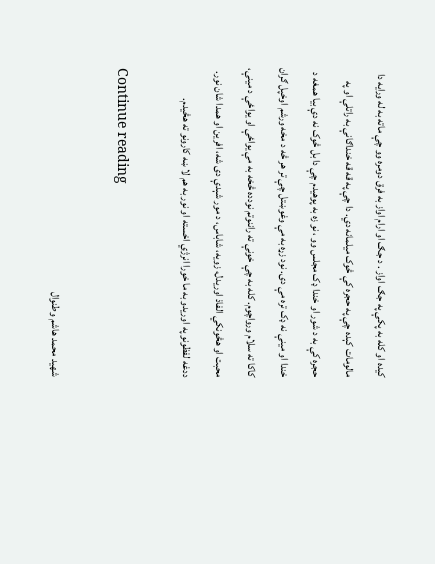کيده او کله به پکې په جګ اواز . د جګ او ارام اواز به فرق دومره وو چې ماته به له ورايه دا مالومات کېده چې په حجره کې څوک ميلمانه دي. دا چې په قه قه خنداګانې به راتلې او په حجره کې به د شور او خندا ډک مجلس وو ، نو زه به پوهیدم چې دا بل څوک نه دې بيا همغه د خندا او مينې نه ډک تره مې دی. نود زړه به مې وغوښتل چې تر هر څه د مخه ورشم اوخپل ګران کاکا ته سلام ورواچوم. کله به چې خونې ته راننوتم نودده څخه به مې يواځې او یواځې د مينې، محبت او هڅونکي الفاذ اوريدل، زویه، شاباس، د مور شېدې دی شه، افرين او همدا شان نور. ددغه لفظونو په اوريدو به ما خورا انرژي اخسته او نور به هم لا ښه کارونو ته هڅیدم.

Continue reading

شهید محمد هاشم وطنوال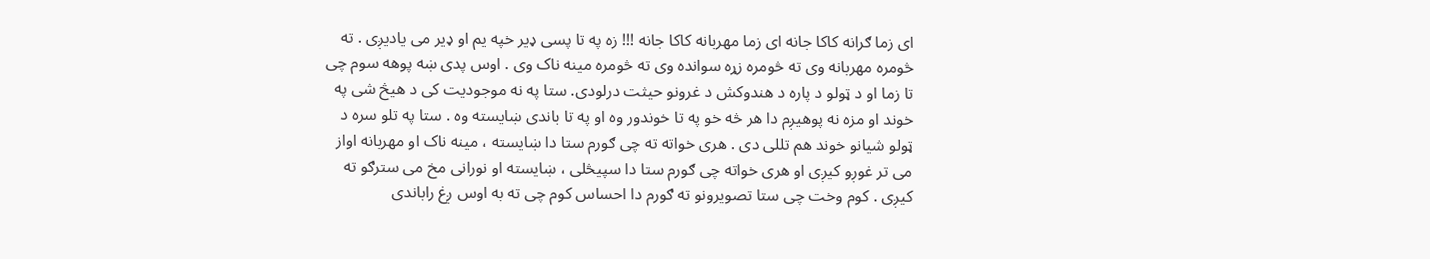ای زما ګرانه کاکا جانه ای زما مهربانه کاکا جانه !!! زه په تا پسی ډیر خپه یم او ډیر می یادیږی . ته څومره مهربانه وی ته څومره زړه سوانده وی ته څومره مینه ناک وی . اوس پدی ښه پوهه سوم چی تا زما او د ټولو د پاره د هندوکش د غرونو حیثت درلودی. ستا په نه موجودیت کی د هیڅ شی په خوند او مزه نه پوهیږم دا هر څه خو په تا خوندور وه او په تا باندی ښایسته وه . ستا په تلو سره د ټولو شیانو خوند هم تللی دی . هری خواته ته چی ګورم ستا دا ښایسته ، مینه ناک او مهربانه اواز می تر غوږو کیږی او هری خواته چی ګورم ستا دا سپیڅلی ، ښایسته او نورانی مخ می سترګو ته کیږی . کوم وخت چی ستا تصویرونو ته ګورم دا احساس کوم چی ته به اوس ږغ راباندی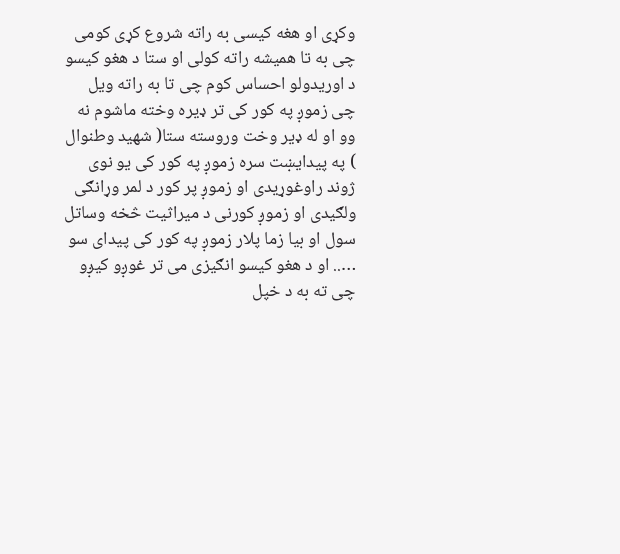وکړی او هغه کیسی به راته شروع کړی کومی چی به تا همیشه راته کولی او ستا د هغو کیسو د اوریدولو احساس کوم چی تا به راته ویل چی زموږ په کور کی تر ډیره وخته ماشوم نه وو او له ډیر وخت وروسته ستا( شهید وطنوال ) په پیدایښت سره زموږ په کور کی یو نوی ژوند راوغوړیدی او زموږ پر کور د لمر وړانګی ولګیدی او زموږ کورنی د میراثیت څخه وساتل سول او بیا زما پلار زموږ په کور کی پیدای سو ….. او د هغو کیسو انګیزی می تر غوږو کیږو چی ته به د خپل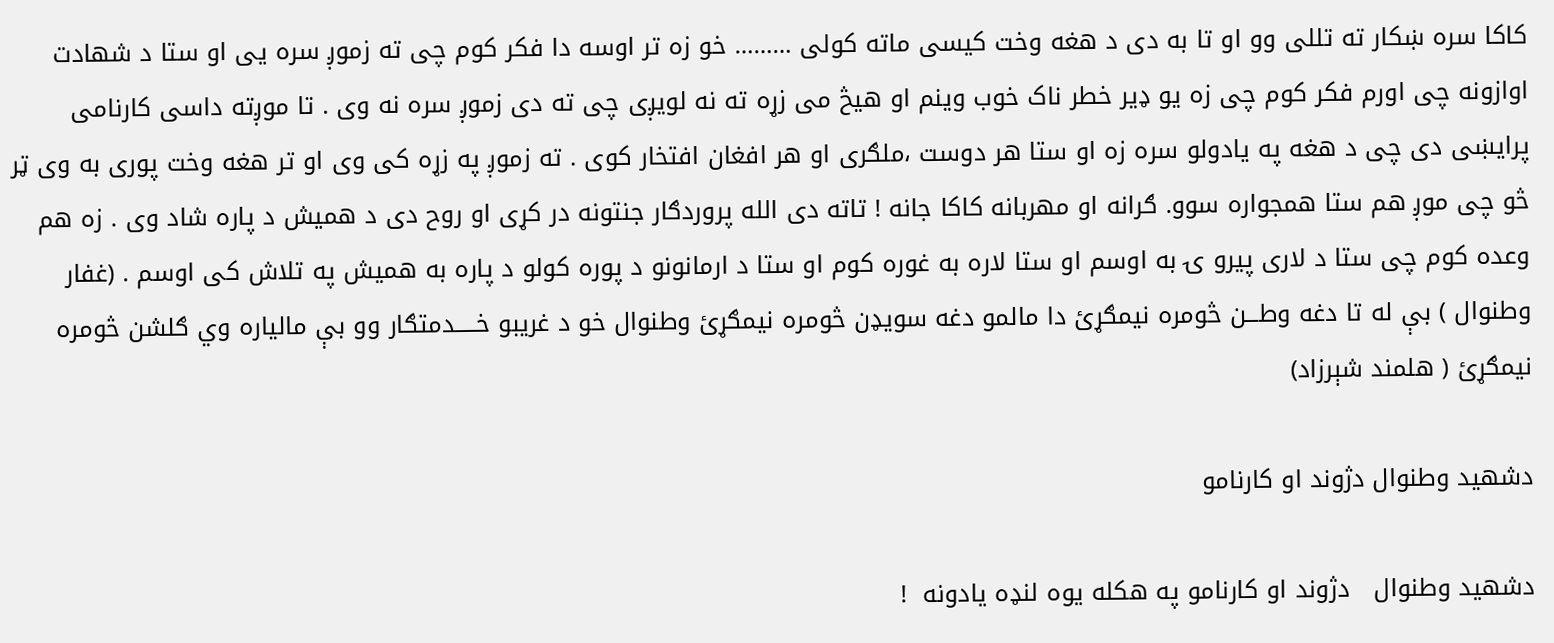کاکا سره ښکار ته تللی وو او تا به دی د هغه وخت کیسی ماته کولی ……… خو زه تر اوسه دا فکر کوم چی ته زموږ سره یی او ستا د شهادت اوازونه چی اورم فکر کوم چی زه یو ډیر خطر ناک خوب وینم او هیڅ می زړه ته نه لویږی چی ته دی زموږ سره نه وی . تا موږته داسی کارنامی پرایښی دی چی د هغه په یادولو سره زه او ستا هر دوست ،ملګری او هر افغان افتخار کوی . ته زموږ په زړه کی وی او تر هغه وخت پوری به وی ټر څو چی موږ هم ستا همجواره سوو. ګرانه او مهربانه کاکا جانه ! تاته دی الله پروردګار جنتونه در کړی او روح دی د همیش د پاره شاد وی . زه هم وعده کوم چی ستا د لاری پیرو ۍ به اوسم او ستا لاره به غوره کوم او ستا د ارمانونو د پوره کولو د پاره به همیش په تلاش کی اوسم . (غفار وطنوال ) بې له تا دغه وطـــن څومره نیمګړئ دا مالمو دغه سویډن څومره نيمګړئ وطنوال خو د غریبو خـــــدمتګار وو بې مالیاره وي ګلشن څومره نیمګړئ ( هلمند شېرزاد)

دشهيد وطنوال دژوند او کارنامو

دشهيد وطنوال   دژوند او کارنامو په هکله يوه لنډه يادونه  !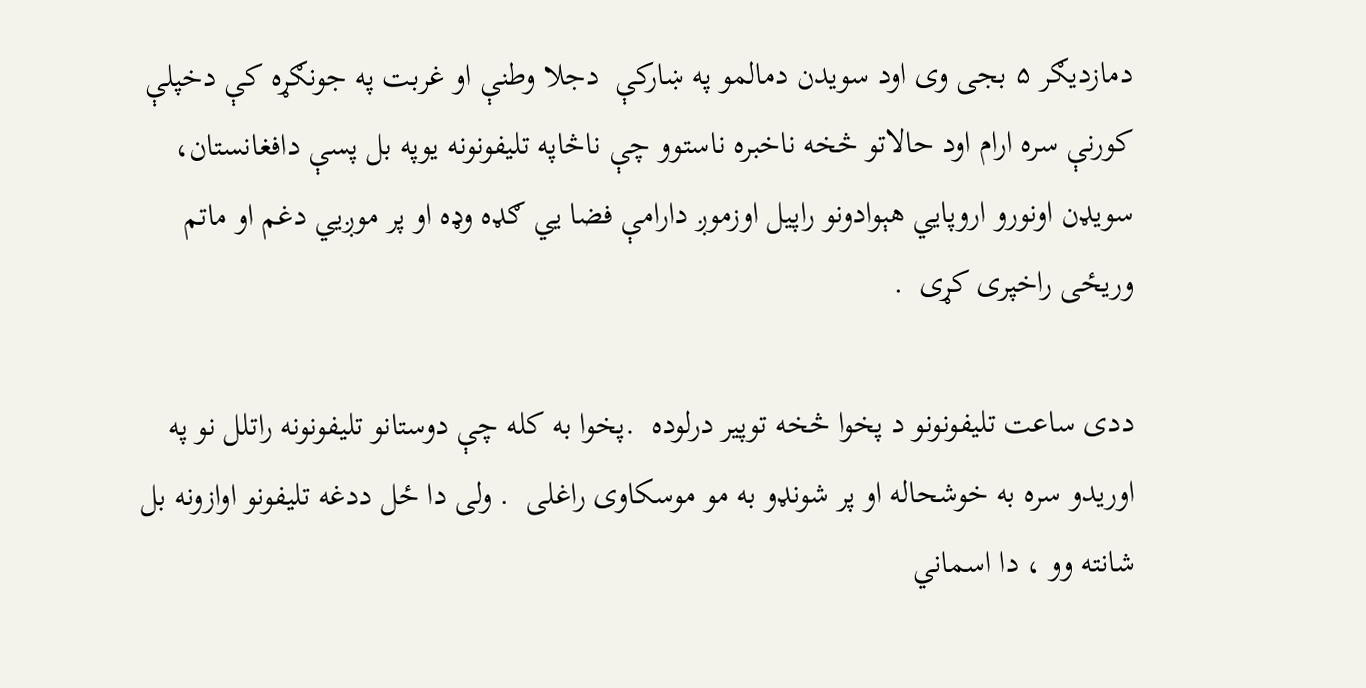دمازديګر ۵ بجی وی اود سويدن دمالمو په ښارکې  دجلا وطنې او غربت په جونګړه کې دخپلې کورنې سره ارام اود حالاتو څخه ناخبره ناستوو چې ناڅاپه تليفونونه يوپه بل پسې دافغانستان، سويډن اونورو اروپايي هېوادونو راپيل اوزموږ دارامې فضا يي ګډه وډه او پر موږيي دغم او ماتم وريځی راخپری کړی  .

ددی ساعت تليفونونو د پخوا څخه توپير درلوده  .پخوا به کله چې دوستانو تليفونونه راتلل نو په اوريدو سره به خوشحاله او پر شونډو به مو موسکاوی راغلی  . ولی دا ځل ددغه تليفونو اوازونه بل شانته وو ، دا اسماني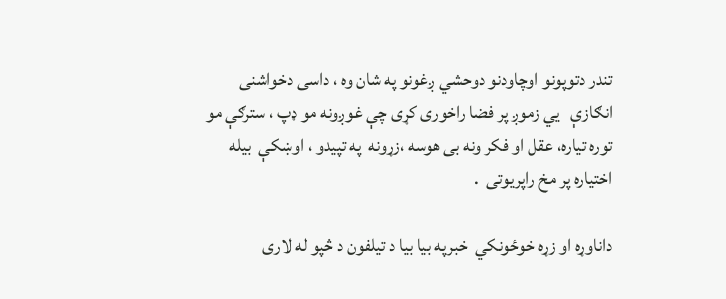تندر دتوپونو اوچاودنو دوحشي ږغونو په شان وه ، داسی دخواشنی انګازې   يي زموږ پر فضا راخوری کړی چې غوږونه مو ډپ ، سترګې مو توره تياره، عقل او فکر ونه بی هوسه ،زړونه  په تپيدو ، اوښکې  بيله اختياره پر مخ راپريوتی  .

داناوړه او زړه خوځونکي  خبرپه بيا بيا د تيلفون د څپو له لاری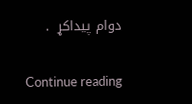دوام پيداکړ  .

Continue reading